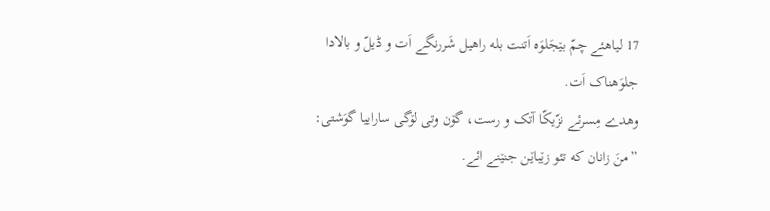17 لیاهئے چمّ بێجَلوَه اَتنت بله راهیل شَررنگے اَت و ڈیلّ و بالادا جلوَهناک اَت.
وهدے مِسرئے نزّیکّا آتک و رست، گۆن وتی لۆگی ساراییا گوَشتی: ”منَ زانان که تئو زێباێن جنێنے ائے.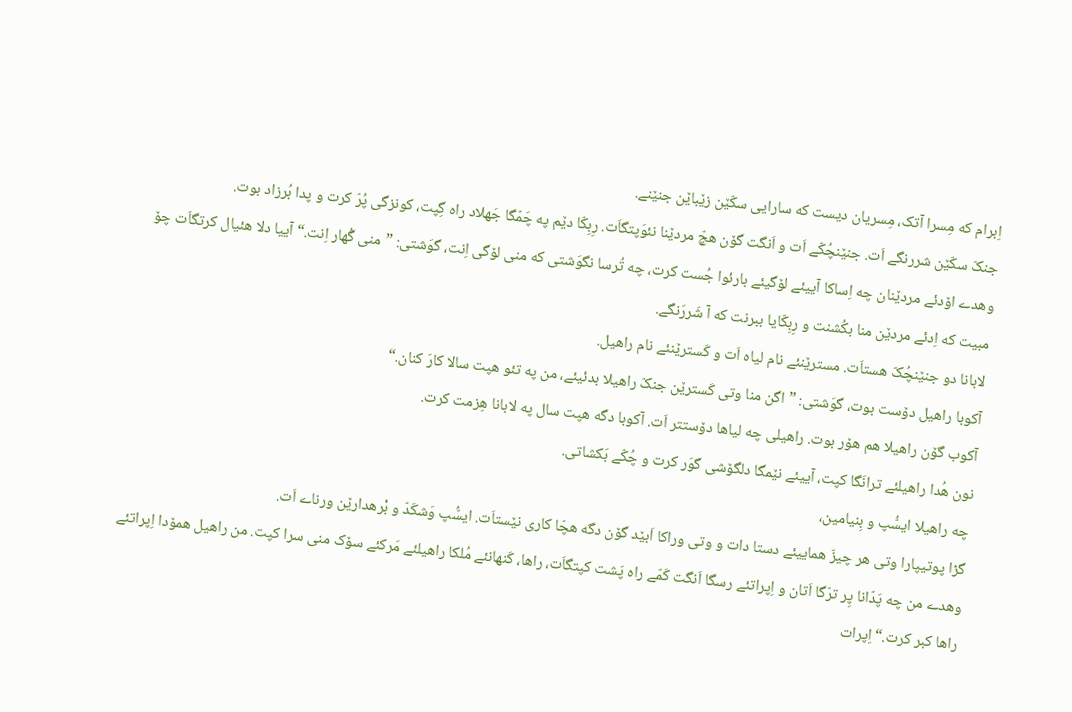اِبرام که مِسرا آتک، مِسریان دیست که سارایی سکّێن زێباێن جنێنے.
جنکّ سکّێن شررنگے اَت. جنێنچُکّے اَت و اَنگت گۆن هچّ مردێنا نئوَپتگاَت. رِبِکّا دێم په چَمّگا جَهلاد راه گِپت، کونزگی پُرّ کرت و پدا بُرزاد بوت.
وهدے اۆدئے مردێنان چه اِساکا آییئے لۆگیئے بارئوا جُست کرت، چه تُرسا نگوَشتی که منی لۆگی اِنت، گوَشتی: ”منی گُهار اِنت.“ آییا دلا هئیال کرتگاَت چۆ مبیت که اِدئے مردێن منا بکُشنت و رِبِکّایا ببرنت که آ شَررَنگے.
لابانا دو جنێنچُکّ هستاَت. مسترێنئے نام لیاه اَت و کَسترێنئے نام راهیل.
آکوبا راهیل دۆست بوت، گوَشتی: ”اگن منا وتی کَسترێن جنکّ راهیلا بدئیئے، من په تئو هپت سالا کارَ کنان.“
آکوب گۆن راهیلا هم هۆر بوت. راهیلی چه لیاها دۆستتر اَت. آکوبا دگه هپت سال په لابانا هِزمت کرت.
نون هُدا راهیلئے ترانَگا کپت، آییئے نێمگا دلگۆشی گوَر کرت و چُکّے بَکشاتی.
چه راهیلا ایسُّپ و بِنیامین،
گڑا پوتیپارا وتی هر چیزّ هماییئے دستا دات و وتی وراکا اَبێد گۆن دگه هچّا کاری نێستاَت. ایسُّپ وَشکَدّ و بْرهدارێن ورناے اَت.
وهدے من چه پَدّانا پِر ترّگا اَتان و اِپراتئے رسگا اَنگت کَمّے راه پَشت کپتگاَت، راها، کَنهانئے مُلکا راهیلئے مَرکئے سۆک منی سرا کپت. من راهیل همۆدا اِپراتئے راها کبر کرت.“ اِپرات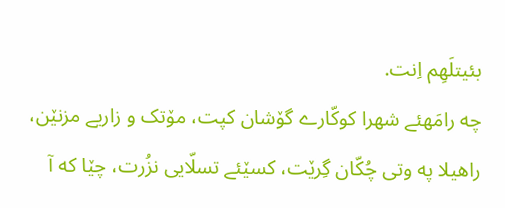بئیتلَهِم اِنت.
چه رامَهئے شهرا کوکّارے گۆشان کپت، مۆتک و زاریے مزنێن، راهیلا په وتی چُکّان گِرێت، کسێئے تسلّایی نزُرت، چێا که آ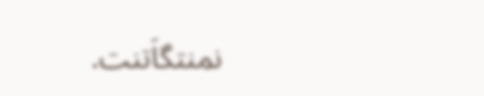نمنتگاَتنت.